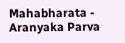Mahabharata - Aranyaka Parva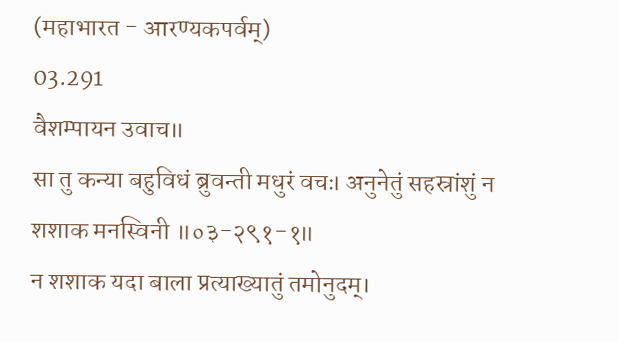(महाभारत - आरण्यकपर्वम्)
03.291
वैशम्पायन उवाच॥
सा तु कन्या बहुविधं ब्रुवन्ती मधुरं वचः। अनुनेतुं सहस्रांशुं न शशाक मनस्विनी ॥०३-२९१-१॥
न शशाक यदा बाला प्रत्याख्यातुं तमोनुदम्।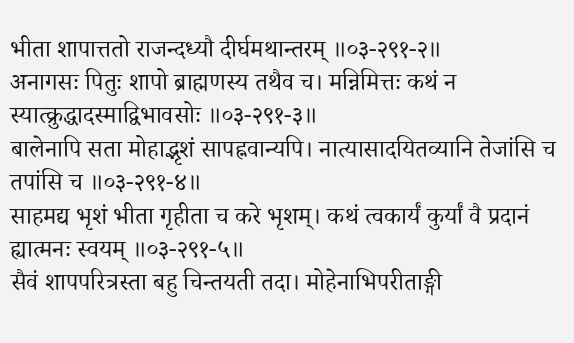भीता शापात्ततो राजन्दध्यौ दीर्घमथान्तरम् ॥०३-२९१-२॥
अनागसः पितुः शापो ब्राह्मणस्य तथैव च। मन्निमित्तः कथं न स्यात्क्रुद्धादस्माद्विभावसोः ॥०३-२९१-३॥
बालेनापि सता मोहाद्भृशं सापह्नवान्यपि। नात्यासादयितव्यानि तेजांसि च तपांसि च ॥०३-२९१-४॥
साहमद्य भृशं भीता गृहीता च करे भृशम्। कथं त्वकार्यं कुर्यां वै प्रदानं ह्यात्मनः स्वयम् ॥०३-२९१-५॥
सैवं शापपरित्रस्ता बहु चिन्तयती तदा। मोहेनाभिपरीताङ्गी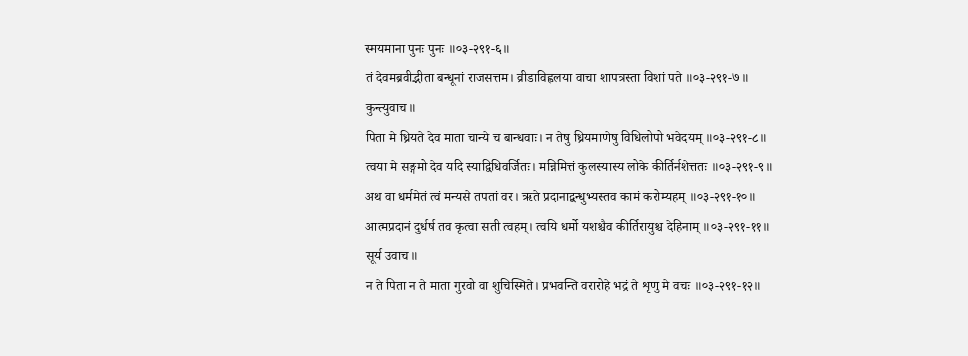स्मयमाना पुनः पुनः ॥०३-२९१-६॥
तं देवमब्रवीद्भीता बन्धूनां राजसत्तम। व्रीडाविह्वलया वाचा शापत्रस्ता विशां पते ॥०३-२९१-७॥
कुन्त्युवाच॥
पिता मे ध्रियते देव माता चान्ये च बान्धवाः। न तेषु ध्रियमाणेषु विधिलोपो भवेदयम् ॥०३-२९१-८॥
त्वया मे सङ्गमो देव यदि स्याद्विधिवर्जितः। मन्निमित्तं कुलस्यास्य लोके कीर्तिर्नशेत्ततः ॥०३-२९१-९॥
अथ वा धर्ममेतं त्वं मन्यसे तपतां वर। ऋते प्रदानाद्बन्धुभ्यस्तव कामं करोम्यहम् ॥०३-२९१-१०॥
आत्मप्रदानं दुर्धर्ष तव कृत्वा सती त्वहम्। त्वयि धर्मो यशश्चैव कीर्तिरायुश्च देहिनाम् ॥०३-२९१-११॥
सूर्य उवाच॥
न ते पिता न ते माता गुरवो वा शुचिस्मिते। प्रभवन्ति वरारोहे भद्रं ते शृणु मे वचः ॥०३-२९१-१२॥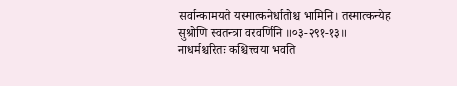सर्वान्कामयते यस्मात्कनेर्धातोश्च भामिनि। तस्मात्कन्येह सुश्रोणि स्वतन्त्रा वरवर्णिनि ॥०३-२९१-१३॥
नाधर्मश्चरितः कश्चित्त्वया भवति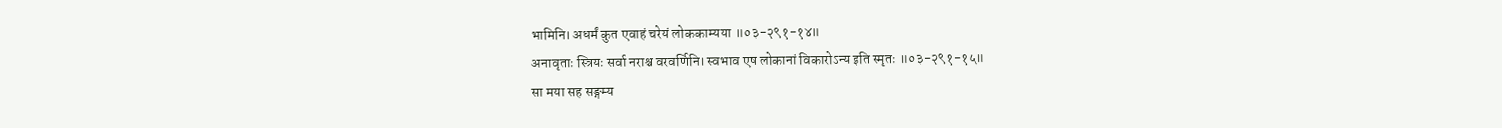भामिनि। अधर्मं कुत एवाहं चरेयं लोककाम्यया ॥०३-२९१-१४॥
अनावृताः स्त्रियः सर्वा नराश्च वरवर्णिनि। स्वभाव एष लोकानां विकारोऽन्य इति स्मृतः ॥०३-२९१-१५॥
सा मया सह सङ्गम्य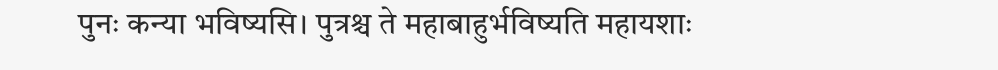पुनः कन्या भविष्यसि। पुत्रश्च ते महाबाहुर्भविष्यति महायशाः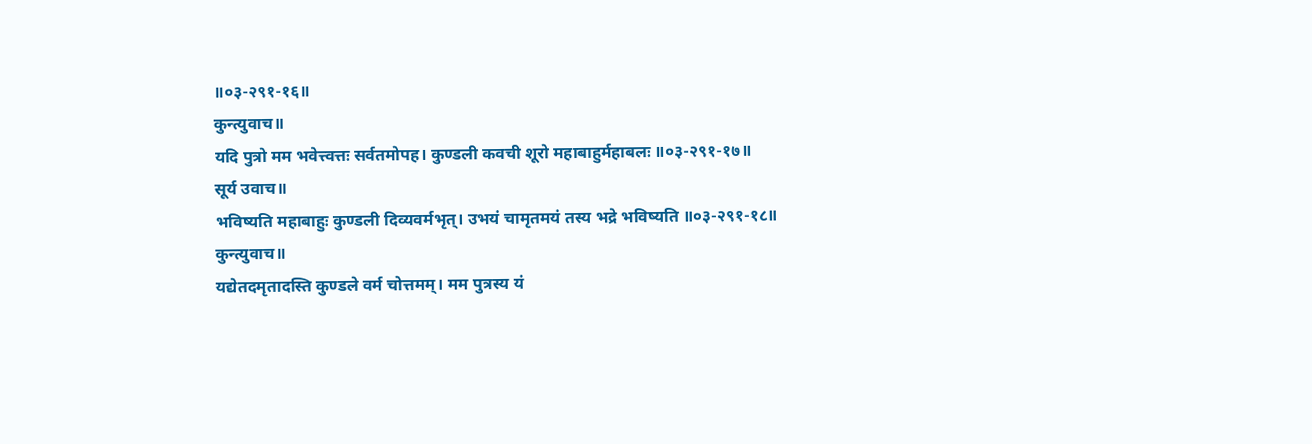॥०३-२९१-१६॥
कुन्त्युवाच॥
यदि पुत्रो मम भवेत्त्वत्तः सर्वतमोपह। कुण्डली कवची शूरो महाबाहुर्महाबलः ॥०३-२९१-१७॥
सूर्य उवाच॥
भविष्यति महाबाहुः कुण्डली दिव्यवर्मभृत्। उभयं चामृतमयं तस्य भद्रे भविष्यति ॥०३-२९१-१८॥
कुन्त्युवाच॥
यद्येतदमृतादस्ति कुण्डले वर्म चोत्तमम्। मम पुत्रस्य यं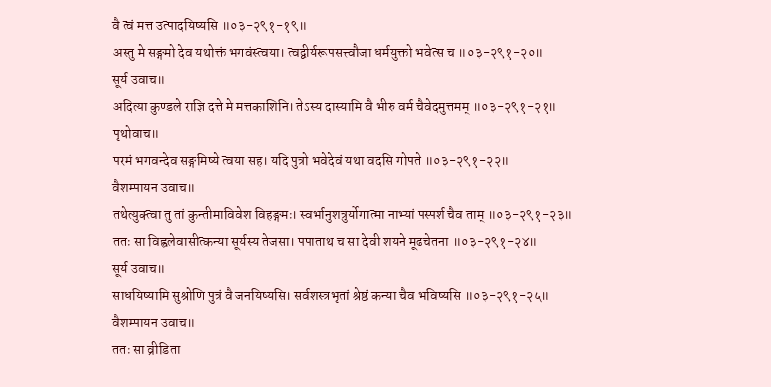वै त्वं मत्त उत्पादयिष्यसि ॥०३-२९१-१९॥
अस्तु मे सङ्गमो देव यथोक्तं भगवंस्त्वया। त्वद्वीर्यरूपसत्त्वौजा धर्मयुक्तो भवेत्स च ॥०३-२९१-२०॥
सूर्य उवाच॥
अदित्या कुण्डले राज्ञि दत्ते मे मत्तकाशिनि। तेऽस्य दास्यामि वै भीरु वर्म चैवेदमुत्तमम् ॥०३-२९१-२१॥
पृथोवाच॥
परमं भगवन्देव सङ्गमिष्ये त्वया सह। यदि पुत्रो भवेदेवं यथा वदसि गोपते ॥०३-२९१-२२॥
वैशम्पायन उवाच॥
तथेत्युक्त्वा तु तां कुन्तीमाविवेश विहङ्गमः। स्वर्भानुशत्रुर्योगात्मा नाभ्यां पस्पर्श चैव ताम् ॥०३-२९१-२३॥
ततः सा विह्वलेवासीत्कन्या सूर्यस्य तेजसा। पपाताथ च सा देवी शयने मूढचेतना ॥०३-२९१-२४॥
सूर्य उवाच॥
साधयिष्यामि सुश्रोणि पुत्रं वै जनयिष्यसि। सर्वशस्त्रभृतां श्रेष्ठं कन्या चैव भविष्यसि ॥०३-२९१-२५॥
वैशम्पायन उवाच॥
ततः सा व्रीडिता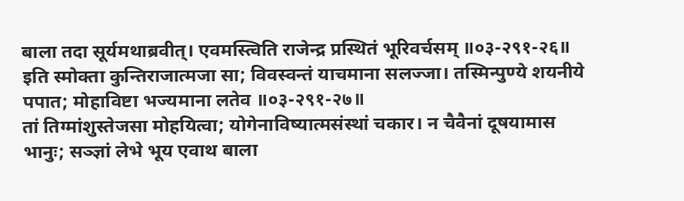बाला तदा सूर्यमथाब्रवीत्। एवमस्त्विति राजेन्द्र प्रस्थितं भूरिवर्चसम् ॥०३-२९१-२६॥
इति स्मोक्ता कुन्तिराजात्मजा सा; विवस्वन्तं याचमाना सलज्जा। तस्मिन्पुण्ये शयनीये पपात; मोहाविष्टा भज्यमाना लतेव ॥०३-२९१-२७॥
तां तिग्मांशुस्तेजसा मोहयित्वा; योगेनाविष्यात्मसंस्थां चकार। न चैवैनां दूषयामास भानुः; सञ्ज्ञां लेभे भूय एवाथ बाला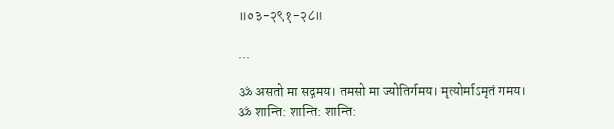॥०३-२९१-२८॥

...

ॐ असतो मा सद्गमय। तमसो मा ज्योतिर्गमय। मृत्योर्माऽमृतं गमय। ॐ शान्ति: शान्ति: शान्ति: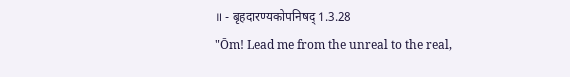॥ - बृहदारण्यकोपनिषद् 1.3.28
"Ōm! Lead me from the unreal to the real,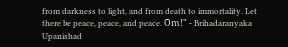from darkness to light, and from death to immortality. Let there be peace, peace, and peace. Ōm!" - Brihadaranyaka Upanishad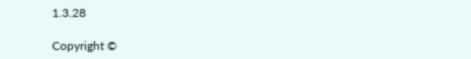1.3.28

Copyright ©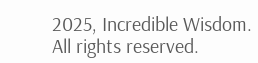2025, Incredible Wisdom.
All rights reserved.